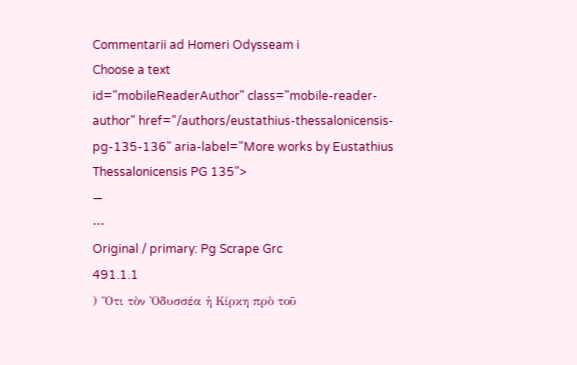Commentarii ad Homeri Odysseam i
Choose a text
id="mobileReaderAuthor" class="mobile-reader-author" href="/authors/eustathius-thessalonicensis-pg-135-136" aria-label="More works by Eustathius Thessalonicensis PG 135">
—
⋯
Original / primary: Pg Scrape Grc
491.1.1
) Ὅτι τὸν Ὀδυσσέα ἡ Κίρκη πρὸ τοῦ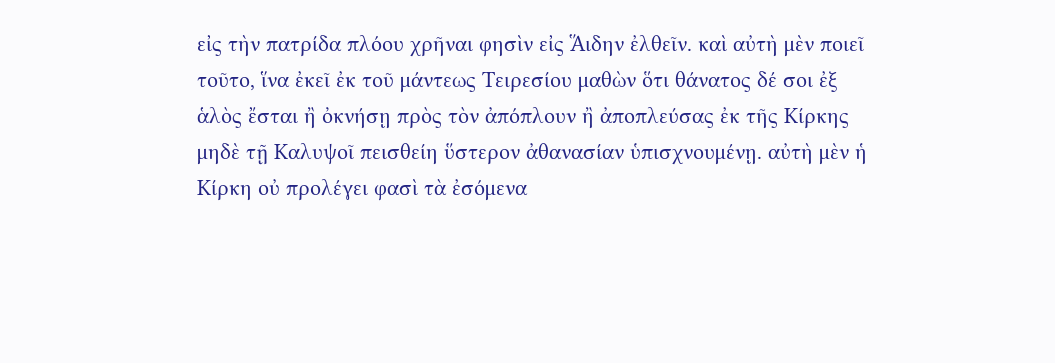εἰς τὴν πατρίδα πλόου χρῆναι φησὶν εἰς Ἅιδην ἐλθεῖν. καὶ αὐτὴ μὲν ποιεῖ τοῦτο, ἵνα ἐκεῖ ἐκ τοῦ μάντεως Τειρεσίου μαθὼν ὅτι θάνατος δέ σοι ἐξ ἁλὸς ἔσται ἢ ὀκνήσῃ πρὸς τὸν ἀπόπλουν ἢ ἀποπλεύσας ἐκ τῆς Κίρκης μηδὲ τῇ Καλυψοῖ πεισθείη ὕστερον ἀθανασίαν ὑπισχνουμένῃ. αὐτὴ μὲν ἡ Κίρκη οὐ προλέγει φασὶ τὰ ἐσόμενα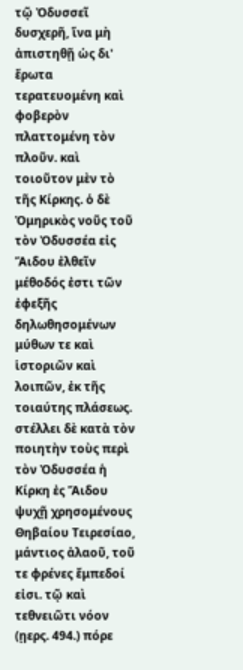τῷ Ὀδυσσεῖ δυσχερῆ, ἵνα μὴ ἀπιστηθῇ ὡς δι' ἔρωτα τερατευομένη καὶ φοβερὸν πλαττομένη τὸν πλοῦν. καὶ τοιοῦτον μὲν τὸ τῆς Κίρκης. ὁ δὲ Ὁμηρικὸς νοῦς τοῦ τὸν Ὀδυσσέα εἰς Ἅιδου ἐλθεῖν μέθοδός ἐστι τῶν ἐφεξῆς δηλωθησομένων μύθων τε καὶ ἱστοριῶν καὶ λοιπῶν, ἐκ τῆς τοιαύτης πλάσεως. στέλλει δὲ κατὰ τὸν ποιητὴν τοὺς περὶ τὸν Ὀδυσσέα ἡ Κίρκη ἐς Ἅιδου ψυχῇ χρησομένους Θηβαίου Τειρεσίαο, μάντιος ἀλαοῦ, τοῦ τε φρένες ἔμπεδοί εἰσι. τῷ καὶ τεθνειῶτι νόον (ῃερς. 494.) πόρε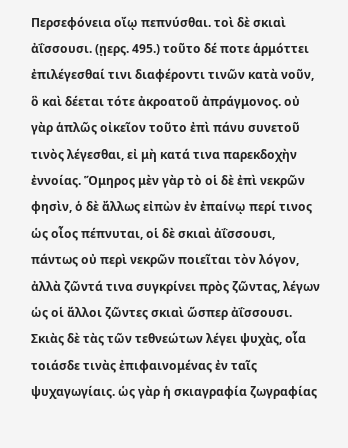Περσεφόνεια οἴῳ πεπνύσθαι. τοὶ δὲ σκιαὶ ἀΐσσουσι. (ῃερς. 495.) τοῦτο δέ ποτε ἁρμόττει ἐπιλέγεσθαί τινι διαφέροντι τινῶν κατὰ νοῦν, ὃ καὶ δέεται τότε ἀκροατοῦ ἀπράγμονος. οὐ γὰρ ἁπλῶς οἰκεῖον τοῦτο ἐπὶ πάνυ συνετοῦ τινὸς λέγεσθαι, εἰ μὴ κατά τινα παρεκδοχὴν ἐννοίας. Ὅμηρος μὲν γὰρ τὸ οἱ δὲ ἐπὶ νεκρῶν φησὶν, ὁ δὲ ἄλλως εἰπὼν ἐν ἐπαίνῳ περί τινος ὡς οἶος πέπνυται, οἱ δὲ σκιαὶ ἀΐσσουσι, πάντως οὐ περὶ νεκρῶν ποιεῖται τὸν λόγον, ἀλλὰ ζῶντά τινα συγκρίνει πρὸς ζῶντας, λέγων ὡς οἱ ἄλλοι ζῶντες σκιαὶ ὥσπερ ἀΐσσουσι. Σκιὰς δὲ τὰς τῶν τεθνεώτων λέγει ψυχὰς, οἷα τοιάσδε τινὰς ἐπιφαινομένας ἐν ταῖς ψυχαγωγίαις. ὡς γὰρ ἡ σκιαγραφία ζωγραφίας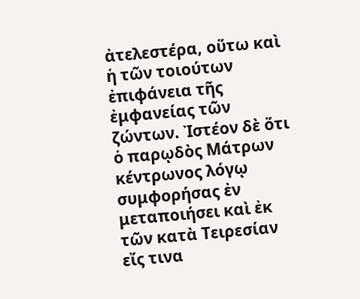ἀτελεστέρα, οὕτω καὶ ἡ τῶν τοιούτων ἐπιφάνεια τῆς ἐμφανείας τῶν ζώντων. Ἰστέον δὲ ὅτι ὁ παρῳδὸς Μάτρων κέντρωνος λόγῳ συμφορήσας ἐν μεταποιήσει καὶ ἐκ τῶν κατὰ Τειρεσίαν εἴς τινα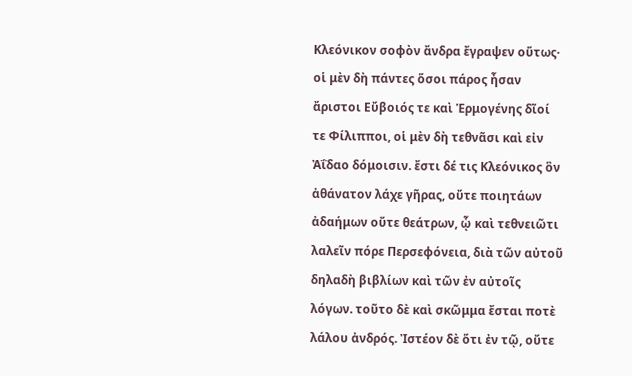Κλεόνικον σοφὸν ἄνδρα ἔγραψεν οὕτως· οἱ μὲν δὴ πάντες ὅσοι πάρος ἦσαν ἄριστοι Εὔβοιός τε καὶ Ἑρμογένης δῖοί τε Φίλιπποι, οἱ μὲν δὴ τεθνᾶσι καὶ εἰν Ἀΐδαο δόμοισιν. ἔστι δέ τις Κλεόνικος ὃν ἀθάνατον λάχε γῆρας, οὔτε ποιητάων ἀδαήμων οὔτε θεάτρων, ᾧ καὶ τεθνειῶτι λαλεῖν πόρε Περσεφόνεια, διὰ τῶν αὐτοῦ δηλαδὴ βιβλίων καὶ τῶν ἐν αὐτοῖς λόγων. τοῦτο δὲ καὶ σκῶμμα ἔσται ποτὲ λάλου ἀνδρός. Ἰστέον δὲ ὅτι ἐν τῷ, οὔτε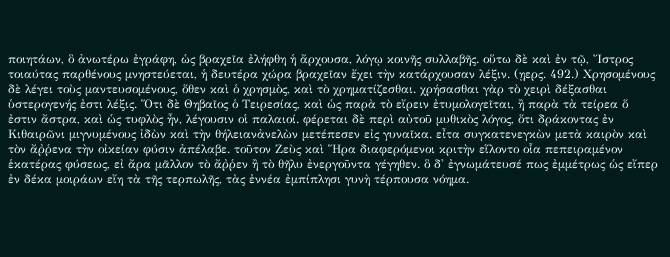ποιητάων, ὃ ἀνωτέρω ἐγράφη, ὡς βραχεῖα ἐλήφθη ἡ ἄρχουσα, λόγῳ κοινῆς συλλαβῆς. οὕτω δὲ καὶ ἐν τῷ, Ἴστρος τοιαύτας παρθένους μνηστεύεται, ἡ δευτέρα χώρα βραχεῖαν ἔχει τὴν κατάρχουσαν λέξιν. (ῃερς. 492.) Χρησομένους δὲ λέγει τοὺς μαντευσομένους, ὅθεν καὶ ὁ χρησμὸς, καὶ τὸ χρηματίζεσθαι. χρήσασθαι γὰρ τὸ χειρὶ δέξασθαι ὑστερογενής ἐστι λέξις. Ὅτι δὲ Θηβαῖος ὁ Τειρεσίας, καὶ ὡς παρὰ τὸ εἴρειν ἐτυμολογεῖται, ἢ παρὰ τὰ τείρεα ὅ ἐστιν ἄστρα, καὶ ὡς τυφλὸς ἦν, λέγουσιν οἱ παλαιοί. φέρεται δὲ περὶ αὐτοῦ μυθικὸς λόγος, ὅτι δράκοντας ἐν Κιθαιρῶνι μιγνυμένους ἰδὼν καὶ τὴν θήλειανἀνελὼν μετέπεσεν εἰς γυναῖκα. εἶτα συγκατενεγκὼν μετὰ καιρὸν καὶ τὸν ἄῤῥενα τὴν οἰκείαν φύσιν ἀπέλαβε. τοῦτον Ζεὺς καὶ Ἥρα διαφερόμενοι κριτὴν εἵλοντο οἷα πεπειραμένον ἑκατέρας φύσεως, εἰ ἄρα μᾶλλον τὸ ἄῤῥεν ἢ τὸ θῆλυ ἐνεργοῦντα γέγηθεν. ὃ δ' ἐγνωμάτευσέ πως ἐμμέτρως ὡς εἴπερ ἐν δέκα μοιράων εἴη τὰ τῆς τερπωλῆς, τὰς ἐννέα ἐμπίπλησι γυνὴ τέρπουσα νόημα.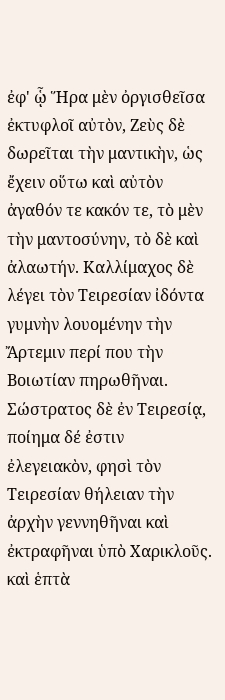ἐφ' ᾧ Ἥρα μὲν ὀργισθεῖσα ἐκτυφλοῖ αὐτὸν, Ζεὺς δὲ δωρεῖται τὴν μαντικὴν, ὡς ἔχειν οὕτω καὶ αὐτὸν ἀγαθόν τε κακόν τε, τὸ μὲν τὴν μαντοσύνην, τὸ δὲ καὶ ἀλαωτήν. Καλλίμαχος δὲ λέγει τὸν Τειρεσίαν ἰδόντα γυμνὴν λουομένην τὴν Ἄρτεμιν περί που τὴν Βοιωτίαν πηρωθῆναι. Σώστρατος δὲ ἐν Τειρεσίᾳ, ποίημα δέ ἐστιν ἐλεγειακὸν, φησὶ τὸν Τειρεσίαν θήλειαν τὴν ἀρχὴν γεννηθῆναι καὶ ἐκτραφῆναι ὑπὸ Χαρικλοῦς. καὶ ἑπτὰ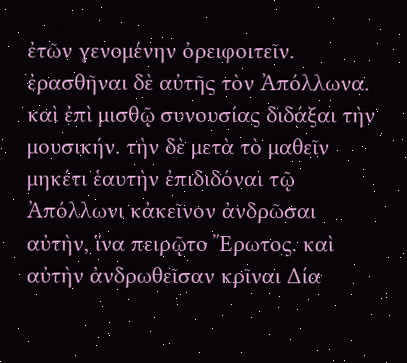ἐτῶν γενομένην ὀρειφοιτεῖν. ἐρασθῆναι δὲ αὐτῆς τὸν Ἀπόλλωνα. καὶ ἐπὶ μισθῷ συνουσίας διδάξαι τὴν μουσικήν. τὴν δὲ μετὰ τὸ μαθεῖν μηκέτι ἑαυτὴν ἐπιδιδόναι τῷ Ἀπόλλωνι κἀκεῖνον ἀνδρῶσαι αὐτὴν, ἵνα πειρῷτο Ἔρωτος. καὶ αὐτὴν ἀνδρωθεῖσαν κρῖναι Δία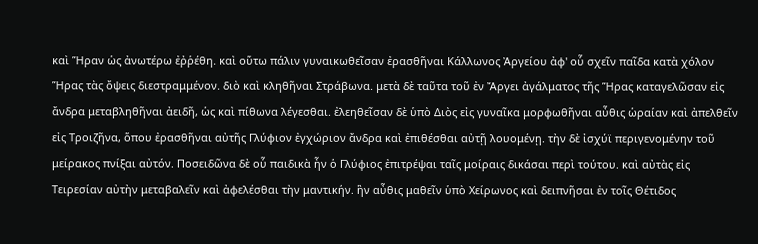καὶ Ἥραν ὡς ἀνωτέρω ἐῤῥέθη. καὶ οὕτω πάλιν γυναικωθεῖσαν ἐρασθῆναι Κάλλωνος Ἀργείου ἀφ' οὗ σχεῖν παῖδα κατὰ χόλον Ἥρας τὰς ὄψεις διεστραμμένον. διὸ καὶ κληθῆναι Στράβωνα. μετὰ δὲ ταῦτα τοῦ ἐν Ἄργει ἀγάλματος τῆς Ἥρας καταγελῶσαν εἰς ἄνδρα μεταβληθῆναι ἀειδῆ, ὡς καὶ πίθωνα λέγεσθαι. ἐλεηθεῖσαν δὲ ὑπὸ Διὸς εἰς γυναῖκα μορφωθῆναι αὖθις ὡραίαν καὶ ἀπελθεῖν εἰς Τροιζῆνα, ὅπου ἐρασθῆναι αὐτῆς Γλύφιον ἐγχώριον ἄνδρα καὶ ἐπιθέσθαι αὐτῇ λουομένῃ. τὴν δὲ ἰσχύϊ περιγενομένην τοῦ μείρακος πνίξαι αὐτόν. Ποσειδῶνα δὲ οὗ παιδικὰ ἦν ὁ Γλύφιος ἐπιτρέψαι ταῖς μοίραις δικάσαι περὶ τούτου. καὶ αὐτὰς εἰς Τειρεσίαν αὐτὴν μεταβαλεῖν καὶ ἀφελέσθαι τὴν μαντικήν. ἣν αὖθις μαθεῖν ὑπὸ Χείρωνος καὶ δειπνῆσαι ἐν τοῖς Θέτιδος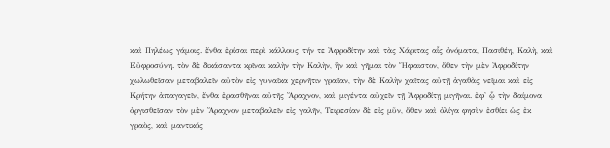καὶ Πηλέως γάμοις. ἔνθα ἐρίσαι περὶ κάλλους τήν τε Ἀφροδίτην καὶ τὰς Χάριτας αἷς ὀνόματα, Πασιθέη, Καλὴ, καὶ Εὐφροσύνη. τὸν δὲ δικάσαντα κρῖναι καλὴν τὴν Καλὴν, ἣν καὶ γῆμαι τὸν Ἥφαιστον, ὅθεν τὴν μὲν Ἀφροδίτην χωλωθεῖσαν μεταβαλεῖν αὐτὸν εἰς γυναῖκα χερνῆτιν γραῖαν, τὴν δὲ Καλὴν χαῖτας αὐτῇ ἀγαθὰς νεῖμαι καὶ εἰς Κρήτην ἀπαγαγεῖν, ἔνθα ἐρασθῆναι αὐτῆς Ἄραχνον, καὶ μιγέντα αὐχεῖν τῇ Ἀφροδίτῃ μιγῆναι. ἐφ' ᾧ τὴν δαίμονα ὀργισθεῖσαν τὸν μὲν Ἄραχνον μεταβαλεῖν εἰς γαλῆν, Τειρεσίαν δὲ εἰς μῦν, ὅθεν καὶ ὀλίγα φησὶν ἐσθίει ὡς ἐκ γραὸς, καὶ μαντικός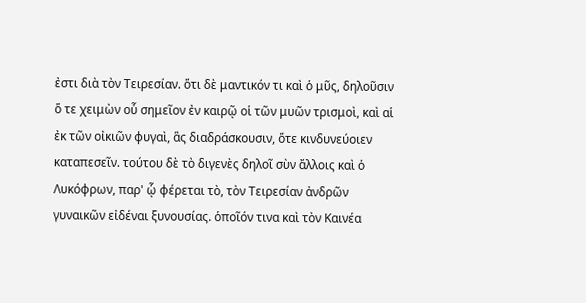ἐστι διὰ τὸν Τειρεσίαν. ὅτι δὲ μαντικόν τι καὶ ὁ μῦς, δηλοῦσιν ὅ τε χειμὼν οὗ σημεῖον ἐν καιρῷ οἱ τῶν μυῶν τρισμοὶ, καὶ αἱ ἐκ τῶν οἰκιῶν φυγαὶ, ἃς διαδράσκουσιν, ὅτε κινδυνεύοιεν καταπεσεῖν. τούτου δὲ τὸ διγενὲς δηλοῖ σὺν ἄλλοις καὶ ὁ Λυκόφρων, παρ' ᾧ φέρεται τὸ, τὸν Τειρεσίαν ἀνδρῶν γυναικῶν εἰδέναι ξυνουσίας. ὁποῖόν τινα καὶ τὸν Καινέα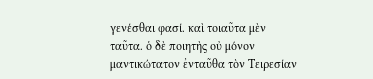γενέσθαι φασί. καὶ τοιαῦτα μὲν ταῦτα. ὁ δὲ ποιητὴς οὐ μόνον μαντικώτατον ἐνταῦθα τὸν Τειρεσίαν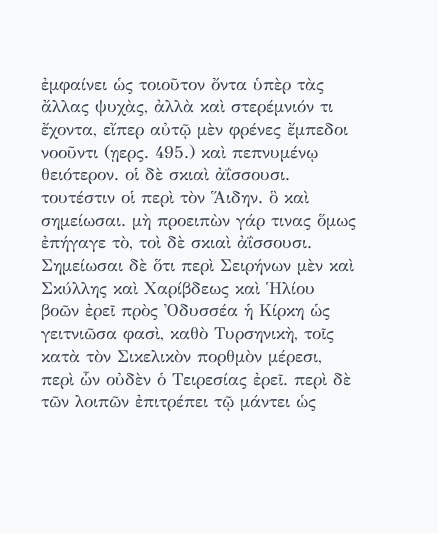ἐμφαίνει ὡς τοιοῦτον ὄντα ὑπὲρ τὰς ἄλλας ψυχὰς, ἀλλὰ καὶ στερέμνιόν τι ἔχοντα, εἴπερ αὐτῷ μὲν φρένες ἔμπεδοι νοοῦντι (ῃερς. 495.) καὶ πεπνυμένῳ θειότερον. οἱ δὲ σκιαὶ ἀΐσσουσι. τουτέστιν οἱ περὶ τὸν Ἅιδην. ὃ καὶ σημείωσαι. μὴ προειπὼν γάρ τινας ὅμως ἐπήγαγε τὸ, τοὶ δὲ σκιαὶ ἀΐσσουσι. Σημείωσαι δὲ ὅτι περὶ Σειρήνων μὲν καὶ Σκύλλης καὶ Χαρίβδεως καὶ Ἡλίου βοῶν ἐρεῖ πρὸς Ὀδυσσέα ἡ Κίρκη ὡς γειτνιῶσα φασὶ, καθὸ Τυρσηνικὴ, τοῖς κατὰ τὸν Σικελικὸν πορθμὸν μέρεσι, περὶ ὧν οὐδὲν ὁ Τειρεσίας ἐρεῖ. περὶ δὲ τῶν λοιπῶν ἐπιτρέπει τῷ μάντει ὡς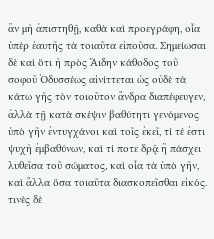ἂν μὴ ἀπιστηθῇ, καθὰ καὶ προεγράφη, οἷα ὑπὲρ ἑαυτῆς τὰ τοιαῦτα εἰποῦσα. Σημείωσαι δὲ καὶ ὅτι ἡ πρὸς Ἅιδην κάθοδος τοῦ σοφοῦ Ὀδυσσέως αἰνίττεται ὡς οὐδὲ τὰ κάτω γῆς τὸν τοιοῦτον ἄνδρα διαπέφευγεν, ἀλλὰ τῇ κατὰ σκέψιν βαθύτητι γενόμενος ὑπὸ γῆν ἐντυγχάνοι καὶ τοῖς ἐκεῖ, τί τέ ἐστι ψυχὴ ἐμβαθύνων, καὶ τί ποτε δρᾷ ἢ πάσχει λυθεῖσα τοῦ σώματος, καὶ οἷα τὰ ὑπὸ γῆν, καὶ ἄλλα ὅσα τοιαῦτα διασκοπεῖσθαι εἰκός. τινὲς δὲ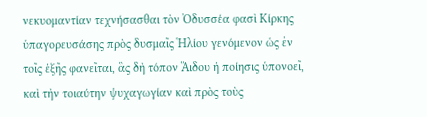νεκυομαντίαν τεχνήσασθαι τὸν Ὀδυσσέα φασὶ Κίρκης ὑπαγορευσάσης πρὸς δυσμαῖς Ἡλίου γενόμενον ὡς ἐν τοῖς ἑξῆς φανεῖται, ἃς δὴ τόπον Ἅιδου ἡ ποίησις ὑπονοεῖ, καὶ τὴν τοιαύτην ψυχαγωγίαν καὶ πρὸς τοὺς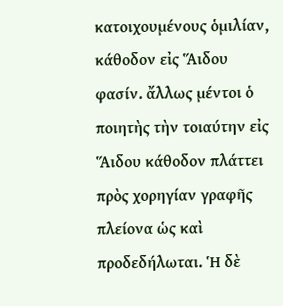κατοιχουμένους ὁμιλίαν, κάθοδον εἰς Ἅιδου φασίν. ἄλλως μέντοι ὁ ποιητὴς τὴν τοιαύτην εἰς Ἅιδου κάθοδον πλάττει πρὸς χορηγίαν γραφῆς πλείονα ὡς καὶ προδεδήλωται. Ἡ δὲ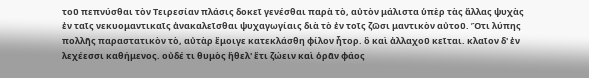τοῦ πεπνύσθαι τὸν Τειρεσίαν πλάσις δοκεῖ γενέσθαι παρὰ τὸ, αὐτὸν μάλιστα ὑπὲρ τὰς ἄλλας ψυχὰς ἐν ταῖς νεκυομαντικαῖς ἀνακαλεῖσθαι ψυχαγωγίαις διὰ τὸ ἐν τοῖς ζῶσι μαντικὸν αὐτοῦ. Ὅτι λύπης πολλῆς παραστατικὸν τὸ, αὐτὰρ ἔμοιγε κατεκλάσθη φίλον ἦτορ. ὃ καὶ ἀλλαχοῦ κεῖται. κλαῖον δ' ἐν λεχέεσσι καθήμενος. οὐδέ τι θυμὸς ἤθελ' ἔτι ζώειν καὶ ὁρᾶν φάος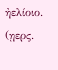ἠελίοιο. (ῃερς.